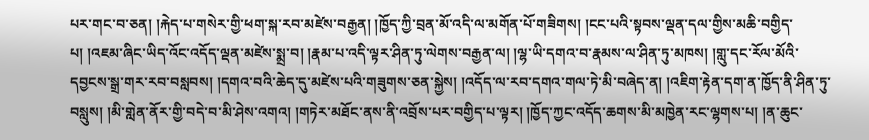པར་གང་བ་ཅན། །རྐེད་པ་གསེར་གྱི་ཕག་སྐ་རབ་མཛེས་བརྒྱན། །ཁྱོད་ཀྱི་བྲན་མོ་འདི་ལ་མགོན་པོ་གཟིགས། །ངང་པའི་སྟབས་ལྡན་དལ་གྱིས་མཆི་བགྱིད་པ། །འཇམ་ཞིང་ཡིད་འོང་འདོད་ལྡན་མཛེས་སྨྲ་བ། །རྣམ་པ་འདི་ལྟར་ཤིན་ཏུ་ལེགས་བརྒྱན་ལ། །ལྷ་ཡི་དགའ་བ་རྣམས་ལ་ཤིན་ཏུ་མཁས། །གླུ་དང་རོལ་མོའི་དབྱངས་སྒྲ་གར་རབ་བསླབས། །དགའ་བའི་ཆེད་དུ་མཛེས་པའི་གཟུགས་ཅན་སྐྱེས། །འདོད་ལ་རབ་དགའ་གལ་ཏེ་མི་བཞེད་ན། །འཇིག་རྟེན་དག་ན་ཁྱོད་ནི་ཤིན་ཏུ་བསླུས། །མི་གླེན་ནོར་གྱི་བདེ་བ་མི་ཤེས་འགའ། །གཏེར་མཐོང་ནས་ནི་འབྲོས་པར་བགྱིད་པ་ལྟར། །ཁྱོད་ཀྱང་འདོད་ཆགས་མི་མཁྱེན་རང་ལྷགས་པ། །ན་ཆུང་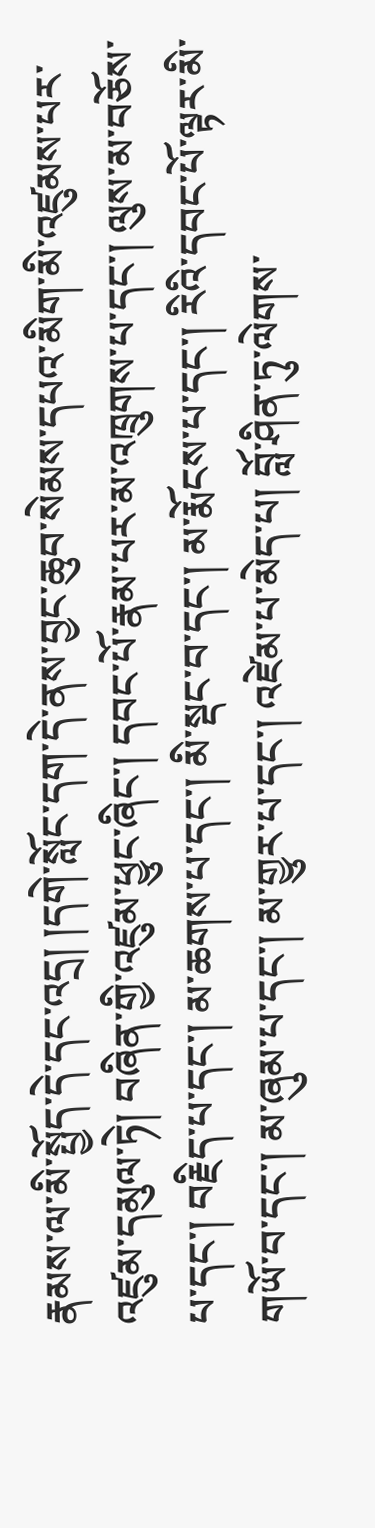རྣམས་ལ་མི་སྤྱོད་དེ་དང་འདྲ། །དགེ་སློང་དག་དེ་ནས་བྱང་ཆུབ་སེམས་དཔའ་མིག་མི་འཛུམས་པར་འཛུམ་དམུལ་ཏེ། བཞིན་གྱི་འཛུམ་ཕྱུང་ཞིང་། དབང་པོ་རྣམ་པར་མ་འཁྲུགས་པ་དང་། ལུས་མ་བཅོས་པ་དང་། བརྗིད་པ་དང་། མ་ཆགས་པ་དང་། མི་སྡང་བ་དང་། མ་རྨོངས་པ་དང་། རིའི་དབང་པོ་ལྟར་མི་གཡོ་བ་དང་། མ་ཞུམ་པ་དང་། མ་གྱུར་པ་དང་། འཛེམ་པ་མེད་པ། བློ་ཤིན་ཏུ་ལེགས་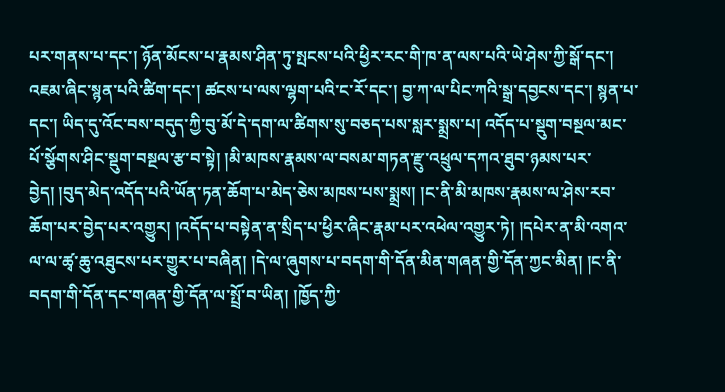པར་གནས་པ་དང་། ཉོན་མོངས་པ་རྣམས་ཤིན་ཏུ་སྤངས་པའི་ཕྱིར་རང་གི་ཁ་ན་ལས་པའི་ཡེ་ཤེས་ཀྱི་སྒོ་དང་། འཇམ་ཞིང་སྙན་པའི་ཚིག་དང་། ཚངས་པ་ལས་ལྷག་པའི་ང་རོ་དང་། བྱ་ཀ་ལ་པིང་ཀའི་སྒྲ་དབྱངས་དང་། སྙན་པ་དང་། ཡིད་དུ་འོང་བས་བདུད་ཀྱི་བུ་མོ་དེ་དག་ལ་ཚིགས་སུ་བཅད་པས་སླར་སྨྲས་པ། འདོད་པ་སྡུག་བསྔལ་མང་པོ་སྩོགས་ཤིང་སྡུག་བསྔལ་རྩ་བ་སྟེ། །མི་མཁས་རྣམས་ལ་བསམ་གཏན་རྫུ་འཕྲུལ་དཀའ་ཐུབ་ཉམས་པར་བྱེད། །བུད་མེད་འདོད་པའི་ཡོན་ཏན་ཆོག་པ་མེད་ཅེས་མཁས་པས་སྨྲས། །ང་ནི་མི་མཁས་རྣམས་ལ་ཤེས་རབ་ཆོག་པར་བྱེད་པར་འགྱུར། །འདོད་པ་བསྟེན་ན་སྲིད་པ་ཕྱིར་ཞིང་རྣམ་པར་འཕེལ་འགྱུར་ཏེ། །དཔེར་ན་མི་འགའ་ལ་ལ་ཚྭ་ཆུ་འཐུངས་པར་གྱུར་པ་བཞིན། །དེ་ལ་ཞུགས་པ་བདག་གི་དོན་མིན་གཞན་གྱི་དོན་ཀྱང་མིན། །ང་ནི་བདག་གི་དོན་དང་གཞན་གྱི་དོན་ལ་སྤྲོ་བ་ཡིན། །ཁྱོད་ཀྱི་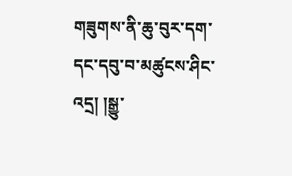གཟུགས་ནི་ཆུ་བུར་དག་དང་དབུ་བ་མཚུངས་ཤིང་འདྲ། །སྒྱུ་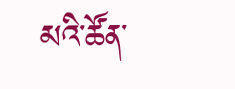མའི་ཚོན་